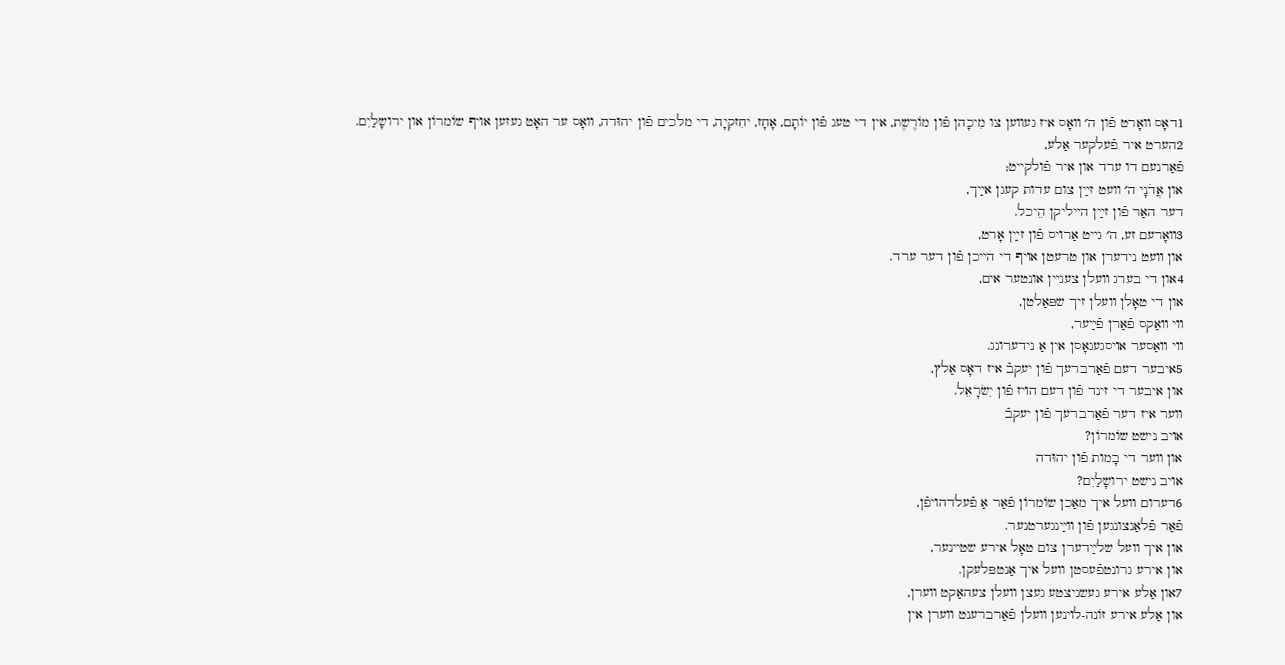1דאָס װאָרט פֿון ה׳ װאָס איז געװען צו מִיכָהן פֿון מוֹרֶשֶת, אין די טעג פֿון יוֹתָם, אָחָז, יחִזקִיָה, די מלכים פֿון יהוּדה, װאָס ער האָט געזען אױף שוֹמרוֹן און ירושָלַיִם.
2הערט איר פֿעלקער אַלע,
פֿאַרנעם דו ערד און איר פֿולקײט;
און אֲדֹנָי ה׳ װעט זײַן צום עדות קעגן אײַך,
דער האַר פֿון זײַן הײליקן הֵיכל.
3װאָרעם זע, ה׳ גײט אַרױס פֿון זײַן אָרט,
און װעט נידערן און טרעטן אױף די הײכן פֿון דער ערד.
4און די בערג װעלן צעגײן אונטער אים,
און די טאָלן װעלן זיך שפּאַלטן,
װי װאַקס פֿאַרן פֿײַער,
װי װאַסער אױסגעגאָסן אין אַ נידערונג.
5איבער דעם פֿאַרברעך פֿון יעקבֿ איז דאָס אַלץ,
און איבער די זינד פֿון דעם הױז פֿון יִשׂרָאֵל.
װער איז דער פֿאַרברעך פֿון יעקבֿ
אױב נישט שוֹמרוֹן?
און װער די בָמות פֿון יהוּדה
אױב נישט ירושָלַיִם?
6דערום װעל איך מאַכן שוֹמרוֹן פֿאַר אַ פֿעלדהױפֿן,
פֿאַר פֿלאַנצונגען פֿון װײַנגערטנער.
און איך װעל שלײַדערן צום טאָל אירע שטײנער,
און אירע גרונטפֿעסטן װעל איך אַנטפּלעקן.
7און אַלע אירע געשניצטע געצן װעלן צעהאַקט װערן,
און אַלע אירע זוֹנה-לױנען װעלן פֿאַרברענט װערן אין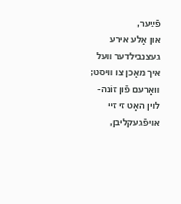פֿײַער,
און אַלע אירע געצנבילדער װעל איך מאַכן צו װיסט;
װאָרעם פֿון זוֹנה-לױן האָט זי זײ אױפֿגעקליבן,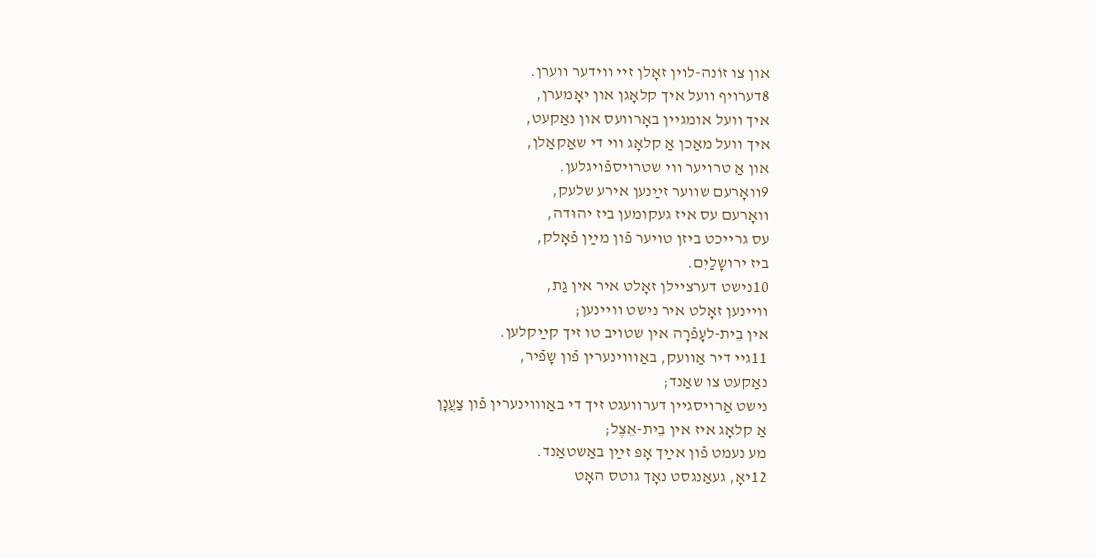און צו זוֹנה-לױן זאָלן זײ װידער װערן.
8דערױף װעל איך קלאָגן און יאָמערן,
איך װעל אומגײן באָרװעס און נאַקעט,
איך װעל מאַכן אַ קלאָג װי די שאַקאַלן,
און אַ טרױער װי שטרױספֿױגלען.
9װאָרעם שװער זײַנען אירע שלעק,
װאָרעם עס איז געקומען ביז יהוּדה,
עס גרײכט ביזן טױער פֿון מײַן פֿאָלק,
ביז ירושָלַיִם.
10נישט דערצײלן זאָלט איר אין גַת,
װײנען זאָלט איר נישט װײנען;
אין בֵית-לעָפֿרָה אין שטױב טו זיך קײַקלען.
11גײ דיר אַװעק, באַװױנערין פֿון שָפֿיר,
נאַקעט צו שאַנד;
נישט אַרױסגײן דערװעגט זיך די באַװױנערין פֿון צַעֲנָן
אַ קלאָג איז אין בֵית-אֵצֶל;
מע נעמט פֿון אײַך אָפּ זײַן באַשטאַנד.
12יאָ, געאַנגסט נאָך גוטס האָט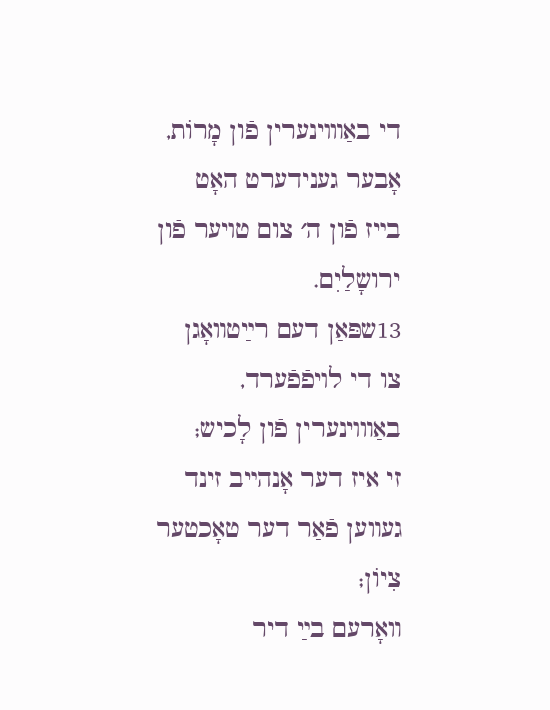די באַװױנערין פֿון מָרוֹת,
אָבער גענידערט האָט בײז פֿון ה׳ צום טױער פֿון ירושָלַיִם.
13שפּאַן דעם רײַטװאָגן צו די לױפֿפֿערד,
באַװױנערין פֿון לָכיש;
זי איז דער אָנהײב זינד געװען פֿאַר דער טאָכטער צִיוֹן;
װאָרעם בײַ דיר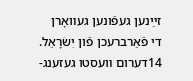זײַנען געפֿונען געװאָרן
די פֿאַרברעכן פֿון יִשׂרָאֵל.
14דערום װעסטו געזענג-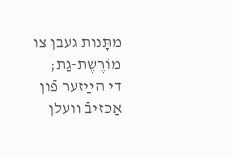מתָּנות געבן צו מוֹרֶשֶת-גַת;
די הײַזער פֿון אַכזיבֿ װעלן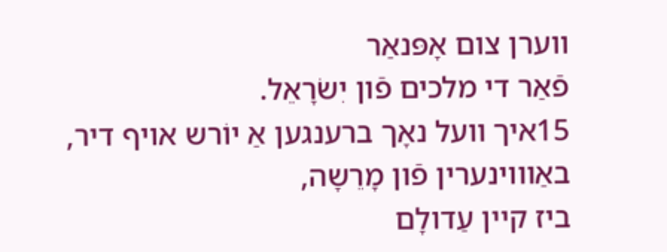װערן צום אָפּנאַר
פֿאַר די מלכים פֿון יִשׂרָאֵל.
15איך װעל נאָך ברענגען אַ יוֹרש אױף דיר,
באַװױנערין פֿון מָרֵשָה,
ביז קײן עַדולָם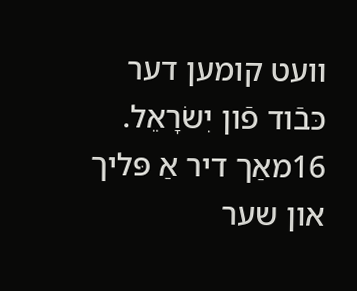װעט קומען דער כּבֿוד פֿון יִשׂרָאֵל.
16מאַך דיר אַ פּליך און שער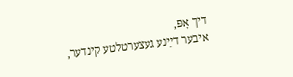דיך אָפּ,
איבער דײַנע געצערטלטע קינדער,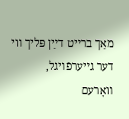מאַך ברײט דײַן פּליך װי דער גײערפֿױגל,
װאָרעם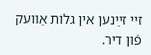זײ זײַנען אין גלות אַװעק פֿון דיר.